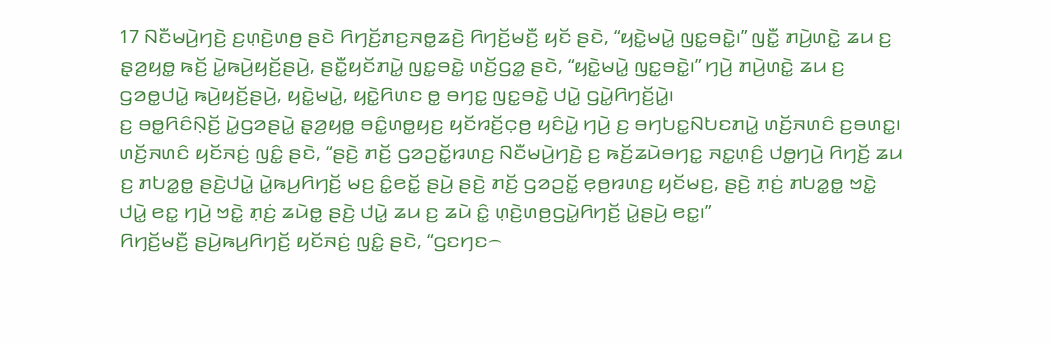17 ꤡꤢꤪꤗꤣꤧ꤬ꤚꤢꤧ꤬ ꤢ꤬ꤛ꤫ꤢꤧ꤬ꤛꤥ꤬ ꤔꤢꤧ ꤖꤚꤢꤩ꤬ꤊꤢ꤬ꤏꤥ꤭ꤘꤢꤧ꤬ ꤖꤚꤢꤩ꤬ꤗꤢꤪ꤬ ꤟꤢꤩ ꤔꤢꤧ, “ꤟꤢꤧ꤭ꤗꤣꤧ꤭ ꤜꤢ꤭ꤋꤢꤧ꤭꤯” ꤜꤢꤪ꤭ ꤊꤣꤧ꤬ꤛꤢꤧ꤭ ꤘꤣ ꤢ꤬ ꤔ꤫ꤤ꤬ꤟꤥ꤭ ꤒꤢꤩ꤬ ꤣꤧ꤭ꤒꤣꤧ꤬ꤟꤢꤩ꤬ꤔꤣꤧ꤬, ꤔꤢꤪ꤭ꤟꤢꤩꤊꤣꤧ꤭ ꤜꤢ꤭ꤋꤢꤧ꤭ ꤛꤢꤩ꤬ꤞꤤ꤭ ꤔꤢꤧ, “ꤟꤢꤧ꤭ꤗꤣꤧ꤭ ꤜꤢ꤭ꤋꤢꤧ꤭꤯” ꤚꤣꤧ꤬ ꤊꤣꤧ꤬ꤛꤢꤧ꤭ ꤘꤣ ꤢ꤬ ꤞꤤꤥ꤭ꤓꤣꤧ꤭ ꤒꤣꤧ꤬ꤟꤢꤩ꤬ꤔꤣꤧ꤬, ꤟꤢꤧ꤭ꤗꤣꤧ꤭, ꤟꤢꤧ꤭ꤖꤛꤢ ꤥ꤭ ꤋꤚꤢ꤭ ꤜꤢ꤭ꤋꤢꤧ꤭ ꤓꤣꤧ꤭ ꤞꤣꤧ꤭ꤖꤚꤢꤩ꤬ꤣꤧ꤭꤯
ꤢ꤬ ꤋꤥ꤭ꤖꤢꤨꤡ꤫ꤢꤩ꤬ ꤣꤧ꤭ꤞꤤꤔꤣꤧ꤭ ꤔ꤫ꤤ꤬ꤟꤥ꤭ ꤋꤢꤨ꤭ꤛꤥ꤭ꤟꤢ꤬ ꤟꤢꤩꤙꤢꤩ꤬ꤍ꤫ꤥ꤬ ꤟꤢꤨꤣꤧ꤭ ꤚꤣꤧ꤬ ꤢ꤬ ꤋꤚꤝꤢ꤭ꤡꤝꤢꤊꤣꤧ꤭ ꤛꤢꤩ꤬ꤏꤛꤢꤨ ꤢ꤬ꤋꤛꤢ꤭꤯
ꤛꤢꤩ꤬ꤏꤛꤢꤨ ꤟꤢꤩꤏꤢꤦ꤬ ꤜꤢꤨ꤭ ꤔꤢꤧ, “ꤔꤢꤧ꤬ ꤊꤢꤩ꤬ ꤞꤤꤑꤢꤩ꤭ꤙꤛꤢ꤬ ꤡꤢꤪꤗꤣꤧ꤬ꤚꤢꤧ꤬ ꤢ꤬ ꤒꤢꤩ꤬ꤘꤣꤧꤋꤚꤢ꤭ ꤏꤢ꤭ꤛ꤫ꤢꤨ꤬ ꤓꤥ꤭ꤚꤣꤧ꤬ ꤖꤚꤢꤩ꤬ ꤘꤣ ꤢ꤬ ꤊꤝꤤ꤭ꤥ꤭ ꤔꤢꤧ꤬ꤓꤣꤧ꤭ ꤣꤧ꤭ꤒꤣ꤬ꤖꤚꤢꤩ꤬ ꤗꤢ꤬ ꤢꤨ꤭ꤕꤢꤩ꤭ ꤔꤣꤧ꤬ ꤔꤢꤧ꤬ ꤊꤢꤩ꤬ ꤞꤤꤑꤢꤩ꤭ ꤕ꤫ꤥ꤬ꤙꤛꤢ꤬ ꤟꤢꤩꤗꤢ꤬, ꤔꤢꤧ꤬ ꤊ꤫ꤢꤦ꤬ ꤊꤝꤤ꤭ꤥ꤭ ꤠꤢꤧ꤭ ꤓꤣꤧ꤭ ꤕꤢ꤭ ꤚꤣꤧ꤬ ꤠꤢꤧ꤭ ꤊ꤫ꤢꤦ꤬ ꤘꤣꤧꤥ꤭ ꤔꤢꤧ꤬ ꤓꤣꤧ꤭ ꤘꤣ ꤢ꤬ ꤘꤣꤧ ꤢꤨ꤭ ꤛ꤫ꤢꤧ꤬ꤛꤥ꤬ꤞꤣꤧ꤭ꤖꤚꤢꤩ꤬ ꤣꤧ꤭ꤔꤣꤧ꤬ ꤕꤢ꤭꤯”
ꤖꤚꤢꤩ꤬ꤗꤢꤪ꤬ ꤔꤣꤧ꤬ꤒꤣ꤬ꤖꤚꤢꤩ꤬ ꤟꤢꤩꤏꤢꤦ꤬ ꤜꤢꤨ꤭ ꤔꤢꤧ, “ꤞꤢꤚꤢ꤮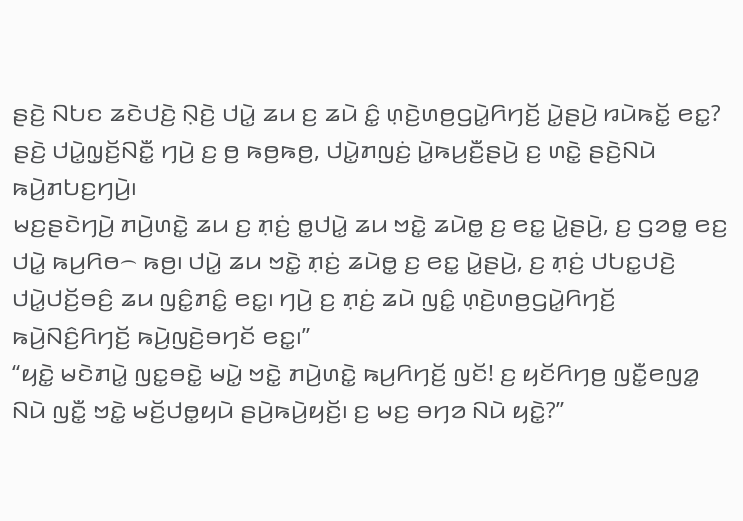ꤔꤢꤧ꤬ ꤡꤝꤢ ꤘꤢꤧꤓꤢꤧ꤬ ꤡ꤫ꤢꤧ꤬ ꤓꤣꤧ꤭ ꤘꤣ ꤢ꤬ ꤘꤣꤧ ꤢꤨ꤭ ꤛ꤫ꤢꤧ꤬ꤛꤥ꤬ꤞꤣꤧ꤭ꤖꤚꤢꤩ꤬ ꤣꤧ꤭ꤔꤣꤧ꤬ ꤙꤣꤧꤒꤢꤩ꤭ ꤕꤢ꤭? ꤔꤢꤧ꤬ ꤓꤣꤧ꤭ꤜ꤫ꤢꤩ꤬ꤡꤢꤪ꤭ ꤚꤣꤧ꤬ ꤢ꤬ ꤥ꤬ ꤒꤥ꤬ꤒꤥ꤬, ꤓꤣꤧ꤭ꤊꤜꤢꤦ꤬ ꤣꤧ꤭ꤒꤣ꤬ꤢꤪ꤬ꤔꤣꤧ꤬ ꤢ꤬ ꤛꤢꤧ꤭ ꤔꤢꤧ꤬ꤡꤣꤧ ꤒꤣꤧ꤬ꤊꤝꤢ꤬ꤚꤣꤧ꤬꤯
ꤗꤢ꤬ꤔꤢꤧꤚꤣꤧ꤬ ꤊꤣꤧ꤬ꤛꤢꤧ꤭ ꤘꤣ ꤢ꤬ ꤊ꤫ꤢꤦ꤬ ꤥ꤭ꤓꤣꤧ꤭ ꤘꤣ ꤠꤢꤧ꤭ ꤘꤣꤧꤥ꤭ ꤢ꤬ ꤕꤢ꤭ ꤣꤧ꤭ꤔꤣꤧ꤬, ꤢ꤬ ꤞꤤꤥ꤭ ꤕꤢ꤬ ꤓꤣꤧ꤭ ꤒꤣ꤬ꤖꤥ꤮ ꤒꤥ꤬꤯ ꤓꤣꤧ꤭ ꤘꤣ ꤠꤢꤧ꤭ ꤊ꤫ꤢꤦ꤬ ꤘꤣꤧꤥ꤭ ꤢ꤬ ꤕꤢ꤭ ꤣꤧ꤭ꤔꤣꤧ꤬, ꤢ꤬ ꤊ꤫ꤢꤦ꤬ ꤓꤝꤢ꤭ꤓꤢꤧ꤬ ꤓꤣꤧ꤭ꤓꤢꤩ꤬ꤋꤢꤨ꤬ ꤘꤣ ꤜꤢꤨ꤭ꤊꤢꤨ꤭ ꤕꤢ꤭꤯ ꤚꤣꤧ꤬ ꤢ꤬ ꤊ꤫ꤢꤦ꤬ ꤘꤣꤧ ꤜꤢꤨ꤭ ꤛ꤫ꤢꤧ꤬ꤛꤥ꤬ꤞꤣꤧ꤭ꤖꤚꤢꤩ꤬ ꤒꤣꤧ꤬ꤡꤢꤨ꤬ꤖꤚꤢꤩ꤬ ꤒꤣꤧ꤬ꤜꤢꤧ꤬ꤋꤚꤢꤩ ꤕꤢ꤭꤯”
“ꤟꤢꤧ꤭ ꤗꤢꤧꤊꤣꤧ꤭ ꤜꤢ꤭ꤋꤢꤧ꤭ ꤗꤣꤧ꤭ ꤠꤢꤧ꤭ ꤊꤣꤧ꤬ꤛꤢꤧ꤭ ꤒꤣ꤬ꤖꤚꤢꤩ꤬ ꤜꤢꤩ! ꤢ꤬ ꤟꤢꤩꤖꤚꤥ꤬ ꤜꤢꤪ꤭ꤕꤜꤤ꤭ ꤡꤣꤧ ꤜꤢꤪ꤭ ꤠꤢꤧ꤭ ꤗꤢꤩ꤬ꤓꤥ꤭ꤟꤣꤧ ꤔꤣꤧ꤬ꤒꤣꤧ꤬ꤟꤢꤩ꤬꤯ ꤢ꤬ ꤗꤢ꤬ ꤋꤚꤤ ꤡꤣꤧ ꤟꤢꤧ꤭?”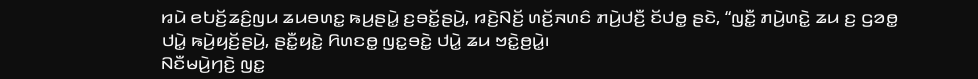ꤙꤣꤧ ꤕꤝꤢꤩ꤬ꤘꤢꤨ꤬ꤜꤣ ꤘꤣꤋꤛꤢ꤭ ꤒꤣ꤬ꤔꤣꤧ꤭ ꤢ꤬ꤋꤢꤩ꤭ꤔꤣꤧ꤬, ꤙꤢꤧ꤬ꤡꤢꤩ꤬ ꤛꤢꤩ꤬ꤏꤛꤢꤨ ꤊꤣꤧ꤬ꤓꤢꤪ꤬ ꤢꤩꤓꤥ꤭ ꤔꤢꤧ, “ꤜꤢꤪ꤭ ꤊꤣꤧ꤬ꤛꤢꤧ꤭ ꤘꤣ ꤢ꤬ ꤞꤤꤥ꤭ ꤓꤣꤧ꤭ ꤒꤣꤧ꤬ꤟꤢꤩ꤬ꤔꤣꤧ꤬, ꤔꤢꤪ꤭ꤟꤢꤧ꤭ ꤖꤛꤢꤥ꤭ ꤜꤢ꤭ꤋꤢꤧ꤭ ꤓꤣꤧ꤭ ꤘꤣ ꤠꤢꤧ꤭ꤥ꤬ꤣꤧ꤭꤯
ꤡꤢꤪꤗꤣꤧ꤬ꤚꤢꤧ꤬ ꤜꤢ꤭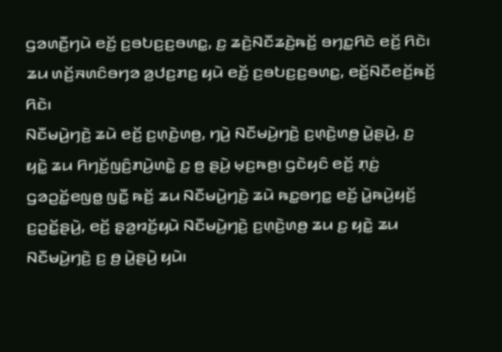ꤞꤤꤛꤢꤪ꤬ꤚꤣꤧ ꤕꤢꤩ꤬ ꤢ꤬ꤋꤝꤢ꤬ꤢ꤬ꤋꤛꤢ꤭, ꤢ꤬ ꤘꤢꤧ꤬ꤡꤢꤪꤘꤢꤧ꤬ꤒꤢꤩ꤬ ꤋꤚꤢ꤭ꤖꤢꤧ ꤕꤢꤩ꤬ ꤖꤢꤧ꤯ ꤘꤣ ꤛꤢꤩ꤬ꤏꤛꤢꤨꤋꤚꤤ ꤤ꤬ꤓꤢ꤬ꤊꤢ꤬ ꤟꤣꤧ ꤕꤢꤩ꤬ ꤢ꤬ꤋꤝꤢ꤬ꤢ꤬ꤋꤛꤢ꤭, ꤕꤢꤩ꤬ꤡꤢꤪꤕꤢꤩ꤬ꤒꤢꤩ꤬ ꤖꤢꤧ꤯
ꤡꤢꤪꤗꤣꤧ꤬ꤚꤢꤧ꤬ ꤘꤣꤧ ꤕꤢꤩ꤬ ꤢ꤬ꤛ꤫ꤢꤧ꤬ꤛꤥ꤬, ꤚꤣꤧ꤬ ꤡꤢꤪꤗꤣꤧ꤬ꤚꤢꤧ꤬ ꤢ꤬ꤛ꤫ꤢꤧ꤬ꤛꤥ꤬ ꤣꤧ꤭ꤔꤣꤧ꤬, ꤢ꤬ ꤟꤢꤧ꤭ ꤘꤣ ꤖꤚꤢꤩ꤬ꤜꤢꤨ꤬ꤊꤣꤧ꤬ꤛꤢꤧ꤭ ꤢ꤬ ꤥ꤬ ꤔꤣꤧ꤬ ꤗ꤫ꤢ꤬ꤒꤥ꤬꤯ ꤞꤢꤧꤟꤢꤨ ꤕꤢꤩ꤬ ꤊ꤫ꤢꤦ꤬ ꤞꤤꤑꤢꤩ꤭ꤕꤜꤥ꤭ ꤜꤢꤪ꤭ ꤒꤢꤩ꤬ ꤘꤣ ꤡꤢꤪꤗꤣꤧ꤬ꤚꤢꤧ꤬ ꤘꤣꤧ ꤒꤢ꤭ꤋꤚꤢ꤭ ꤕꤢꤩ꤬ ꤣꤧ꤭ꤒꤣꤧ꤬ꤟꤢꤩ꤬ ꤢ꤬ꤑꤢꤩ꤭ꤔꤣꤧ꤬, ꤕꤢꤩ꤬ ꤔ꤫ꤤ꤬ꤙꤢꤩ꤬ꤟꤣꤧ ꤡꤢꤪꤗꤣꤧ꤬ꤚꤢꤧ꤬ ꤢ꤬ꤛ꤫ꤢꤧ꤬ꤛꤥ꤬ ꤘꤣ ꤢ꤬ ꤟꤢꤧ꤭ ꤘꤣ ꤡꤢꤪꤗꤣꤧ꤬ꤚꤢꤧ꤬ ꤢ꤬ ꤥ꤬ ꤣꤧ꤭ꤔꤣꤧ꤬ ꤟꤣꤧ꤯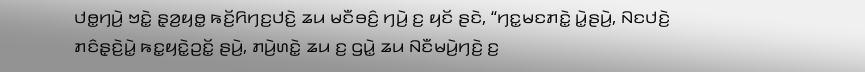ꤓꤥ꤭ꤚꤣꤧ꤬ ꤠꤢꤧ꤭ ꤔ꤫ꤤ꤬ꤟꤥ꤭ ꤒꤢꤩ꤬ꤖꤚꤢ꤬ꤓꤢꤧ꤬ ꤘꤣ ꤗꤢꤪꤋꤢꤨ꤬ ꤚꤣꤧ꤬ ꤢ꤬ ꤟꤢꤩ ꤔꤢꤧ, “ꤚꤢ꤭ꤗꤢꤊꤢꤧ꤭ ꤣꤧ꤭ꤔꤣꤧ꤬, ꤡꤢꤓꤢꤧ꤬ ꤊꤢꤨꤔ꤫ꤢꤧ꤬ꤣꤧ꤭ ꤒꤢ꤭ꤟꤢꤧ꤭ꤑꤢꤩ꤭ ꤔꤣꤧ꤬, ꤊꤣꤧ꤬ꤛꤢꤧ꤭ ꤘꤣ ꤢ꤬ ꤞꤣꤧ꤭ ꤘꤣ ꤡꤢꤪꤗꤣꤧ꤬ꤚꤢꤧ꤬ ꤢ꤬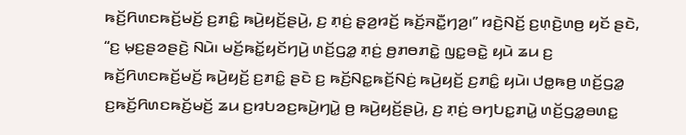ꤒꤢꤩ꤬ꤖꤛꤢꤒꤢꤩ꤬ꤗꤢꤩ꤬ ꤢ꤬ꤊꤢꤨ꤭ ꤒꤣꤧ꤬ꤟꤢꤩ꤬ꤔꤣꤧ꤬, ꤢ꤬ ꤊ꤫ꤢꤦ꤬ ꤔ꤫ꤤ꤬ꤙꤢꤩ꤬ ꤒꤢꤩ꤬ꤏꤢꤪ꤭ꤚꤤ꤬꤯” ꤙꤢꤧ꤬ꤡꤢꤩ꤬ ꤢ꤬ꤛ꤫ꤢꤧ꤬ꤛꤥ꤬ ꤟꤢꤩ ꤔꤢꤧ, “ꤢ꤬ ꤗ꤫ꤢ꤬ꤔꤤꤔꤢꤧ꤬ ꤡꤣꤧ꤯ ꤗꤢꤩ꤬ꤒꤢꤩ꤭ꤟꤢꤩꤚꤣꤧ꤬ ꤛꤢꤩ꤬ꤞꤤ꤭ ꤊ꤫ꤢꤦ꤬ ꤥ꤬ꤊꤥꤊꤢꤧ꤭ ꤜꤢ꤭ꤋꤢꤧ꤭ ꤟꤣꤧ ꤘꤣ ꤢ꤬ ꤒꤢꤩ꤬ꤖꤛꤢꤒꤢꤩ꤬ꤗꤢꤩ꤬ ꤒꤣꤧ꤬ꤟꤢꤩ꤬ ꤢ꤬ꤊꤢꤨ꤭ ꤔꤢꤧ ꤢ꤬ ꤒꤢꤩ꤬ꤡꤢ꤭ꤒꤢꤩ꤬ꤡꤢꤦ꤬ ꤒꤣꤧ꤬ꤟꤢꤩ꤬ ꤢ꤬ꤊꤢꤨ꤭ ꤟꤣꤧ꤯ ꤓꤥ꤭ꤒꤥ꤬ ꤛꤢꤩ꤬ꤞꤤ꤭ ꤢ꤬ꤒꤢꤩ꤬ꤖꤛꤢꤒꤢꤩ꤬ꤗꤢꤩ꤬ ꤘꤣ ꤢ꤬ꤙꤝꤤꤢ꤬ꤒꤣꤧ꤬ꤚꤣꤧ꤭ ꤥ꤬ ꤒꤣꤧ꤬ꤟꤢꤩ꤬ꤔꤣꤧ꤬, ꤢ꤬ ꤊ꤫ꤢꤦ꤬ ꤋꤚꤝꤢ꤭ꤊꤣꤧ꤭ ꤛꤢꤩ꤬ꤞꤤ꤭ꤋꤛꤢ꤭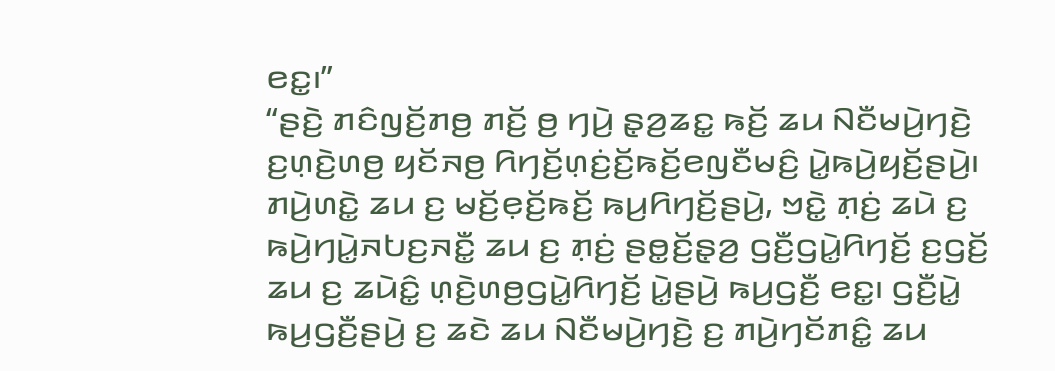ꤕꤢ꤭꤯”
“ꤔꤢꤧ꤬ ꤊꤢꤨꤜꤢꤩ꤬ꤊꤥ꤬ ꤊꤢꤩ꤬ ꤥ꤬ ꤚꤣꤧ꤬ ꤔ꤫ꤤ꤬ꤘꤢ꤭ ꤒꤢꤩ꤬ ꤘꤣ ꤡꤢꤪꤗꤣꤧ꤬ꤚꤢꤧ꤬ ꤢ꤬ꤛ꤫ꤢꤧ꤬ꤛꤥ꤬ ꤟꤢꤩꤏꤥ꤬ ꤖꤚꤢꤩ꤬ꤛ꤫ꤢꤦ꤬ꤢꤩ꤬ꤒꤢꤩ꤬ꤕꤜꤢꤪꤗꤢꤨ꤬ ꤣꤧ꤭ꤒꤣꤧ꤬ꤟꤢꤩ꤬ꤔꤣꤧ꤬꤯ ꤊꤣꤧ꤬ꤛꤢꤧ꤭ ꤘꤣ ꤢ꤬ ꤗꤢꤩ꤬ꤕ꤫ꤢꤩ꤬ꤒꤢꤩ꤬ ꤒꤣ꤬ꤖꤚꤢꤩ꤬ꤔꤣꤧ꤬, ꤠꤢꤧ꤭ ꤊ꤫ꤢꤦ꤬ ꤘꤣꤧ ꤢ꤬ ꤒꤣꤧ꤬ꤚꤣꤧ꤭ꤏꤝꤢ꤬ꤏꤢꤪ꤭ ꤘꤣ ꤢ꤬ ꤊ꤫ꤢꤦ꤬ ꤔꤥ꤭ꤢꤩ꤬ꤔ꤫ꤤ꤬ ꤞꤢꤪ꤬ꤞꤣꤧ꤭ꤖꤚꤢꤩ꤬ ꤢ꤬ꤞꤢꤩ꤬ ꤘꤣ ꤢ꤬ ꤘꤣꤧꤢꤨ꤭ ꤛ꤫ꤢꤧ꤬ꤛꤥ꤬ꤞꤣꤧ꤭ꤖꤚꤢꤩ꤬ ꤣꤧ꤭ꤔꤣꤧ꤬ ꤒꤣ꤬ꤞꤢꤪ꤬ ꤕꤢ꤭꤯ ꤞꤢꤪ꤬ꤣꤧ꤭ ꤒꤣ꤬ꤞꤢꤪ꤬ꤔꤣꤧ꤬ ꤢ꤬ ꤘꤢꤧ ꤘꤣ ꤡꤢꤪꤗꤣꤧ꤬ꤚꤢꤧ꤬ ꤢ꤬ ꤊꤣꤧ꤬ꤚꤢꤩꤊꤢꤨ꤭ ꤘꤣ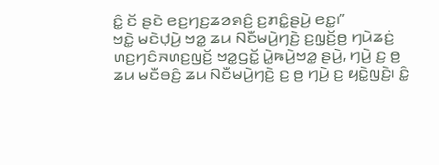ꤢꤨ꤭ ꤢꤩ ꤔꤢꤧ ꤕꤢ꤬ꤚꤢ꤬ꤘꤤꤎꤢꤨ꤬ ꤢ꤬ꤊꤢꤨ꤭ꤔꤣꤧ꤬ ꤕꤢ꤭꤯”
ꤠꤢꤧ꤭ ꤗꤢꤧꤓ꤫ꤣꤧ꤬ ꤠꤤ꤭ ꤘꤣ ꤡꤢꤪꤗꤣꤧ꤬ꤚꤢꤧ꤬ ꤢ꤬ꤜ꤫ꤢꤩ꤬ꤥ꤬ ꤚꤣꤧꤘꤢꤦ꤬ ꤛꤢ꤬ꤚꤢꤨꤏꤛꤢ꤬ꤜꤢꤩ꤬ ꤠꤤ꤭ꤞꤢꤩ꤭ ꤣꤧ꤭ꤒꤣꤧ꤬ꤠꤤ꤭ ꤔꤣꤧ꤬, ꤚꤣꤧ꤬ ꤢ꤬ ꤥ꤬ ꤘꤣ ꤗꤢꤪꤋꤢꤨ꤬ ꤘꤣ ꤡꤢꤪꤗꤣꤧ꤬ꤚꤢꤧ꤬ ꤢ꤬ ꤥ꤬ ꤚꤣꤧ꤬ ꤢ꤬ ꤟꤢꤧ꤭ꤜꤢꤧ꤬꤯ ꤢꤨ꤭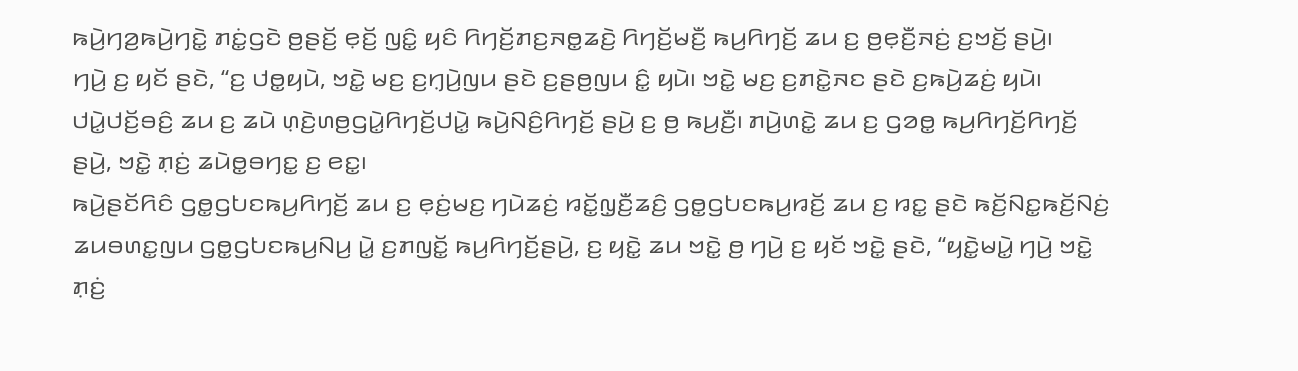ꤒꤣꤧ꤬ꤚꤤ꤬ꤒꤣꤧ꤬ꤚꤢꤧ꤭ ꤊꤢꤦ꤭ꤞꤢꤧ ꤥ꤬ꤔꤢꤩ꤬ ꤕ꤫ꤢꤩ꤬ ꤜꤢꤨ꤭ ꤟꤢꤨ ꤖꤚꤢꤩ꤬ꤊꤢ꤬ꤏꤥ꤭ꤘꤢꤧ꤬ ꤖꤚꤢꤩ꤬ꤗꤢꤪ꤬ ꤒꤣ꤬ꤖꤚꤢꤩ꤬ ꤘꤣ ꤢ꤬ ꤥ꤬ꤕ꤫ꤢꤪ꤬ꤏꤢꤦ꤬ ꤢ꤬ꤠꤢꤩ꤬ ꤔꤣꤧ꤬꤯
ꤚꤣꤧ꤬ ꤢ꤬ ꤟꤢꤩ ꤔꤢꤧ, “ꤢ꤬ ꤓꤥ꤭ꤟꤣꤧ, ꤠꤢꤧ꤭ ꤗꤢ꤬ ꤢ꤬ꤚ꤫ꤣꤧ꤬ꤜꤣ ꤔꤢꤧ ꤢ꤬ꤔꤥ꤬ꤜꤣ ꤢꤨ꤭ ꤟꤣꤧ꤯ ꤠꤢꤧ꤭ ꤗꤢ꤬ ꤢ꤬ꤊꤢꤧ꤭ꤏꤢ ꤔꤢꤧ ꤢ꤬ꤒꤣꤧ꤬ꤘꤢꤦ꤬ ꤟꤣꤧ꤯ ꤓꤣꤧ꤭ꤓꤢꤩ꤬ꤋꤢꤨ꤬ ꤘꤣ ꤢ꤬ ꤘꤣꤧ ꤛ꤫ꤢꤧ꤬ꤛꤥ꤬ꤞꤣꤧ꤭ꤖꤚꤢꤩ꤬ꤓꤣꤧ꤭ ꤒꤣꤧ꤬ꤡꤢꤨ꤬ꤖꤚꤢꤩ꤬ ꤔꤣꤧ꤬ ꤢ꤬ ꤥ꤬ ꤒꤣ꤬ꤢꤪ꤬꤯ ꤊꤣꤧ꤬ꤛꤢꤧ꤭ ꤘꤣ ꤢ꤬ ꤞꤤꤥ꤭ ꤒꤣ꤬ꤖꤚꤢꤩ꤬ꤖꤚꤢꤩ꤬ ꤔꤣꤧ꤬, ꤠꤢꤧ꤭ ꤊ꤫ꤢꤦ꤬ ꤘꤣꤧꤥ꤭ꤋꤚꤢ꤭ ꤢ꤬ ꤕꤢ꤭꤯
ꤒꤣꤧ꤬ꤔꤢꤩꤖꤢꤨ ꤞꤥ꤭ꤞꤝꤢꤒꤣ꤬ꤖꤚꤢꤩ꤬ ꤘꤣ ꤢ꤬ ꤕ꤫ꤢꤦ꤬ꤗꤢ꤬ ꤚꤣꤧꤘꤢꤦ꤬ ꤙꤢꤩ꤭ꤜ꤫ꤢꤪ꤬ꤘꤢꤨ꤬ ꤞꤥ꤭ꤞꤝꤢꤒꤣ꤬ꤙꤢꤩ꤬ ꤘꤣ ꤢ꤬ ꤙꤢ꤭ ꤔꤢꤧ ꤒꤢꤩ꤬ꤡꤢ꤭ꤒꤢꤩ꤬ꤡꤢꤦ꤬ ꤘꤣꤋꤛꤢ꤭ꤜꤣ ꤞꤥ꤭ꤞꤝꤢꤒꤣ꤬ꤡꤣ꤬ ꤣꤧ꤭ ꤢ꤬ꤊꤜꤢꤩ꤭ ꤒꤣ꤬ꤖꤚꤢꤩ꤬ꤔꤣꤧ꤬, ꤢ꤬ ꤟꤢꤧ꤭ ꤘꤣ ꤠꤢꤧ꤭ ꤥ꤬ ꤚꤣꤧ꤬ ꤢ꤬ ꤟꤢꤩ ꤠꤢꤧ꤭ ꤔꤢꤧ, “ꤟꤢꤧ꤭ꤗꤣꤧ꤭ ꤚꤣꤧ꤬ ꤠꤢꤧ꤭ ꤊ꤫ꤢꤦ꤬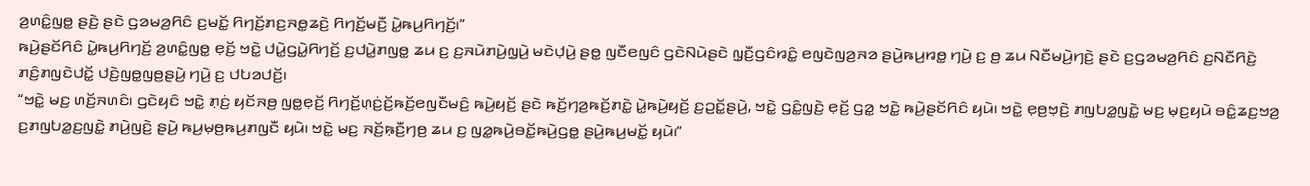ꤤ꤬ꤛꤢꤨ꤭ꤜꤥ꤭ ꤔꤢꤧ꤬ ꤔꤢꤧ ꤞꤤꤗꤤ꤬ꤖꤢꤨ ꤢ꤬ꤗꤢꤩ꤭ ꤖꤚꤢꤩ꤬ꤊꤢ꤬ꤏꤥ꤭ꤘꤢꤧ꤬ ꤖꤚꤢꤩ꤬ꤗꤢꤪ꤬ ꤣꤧ꤭ꤒꤣ꤬ꤖꤚꤢꤩ꤬꤯”
ꤒꤣꤧ꤬ꤔꤢꤩꤖꤢꤨ ꤣꤧ꤭ꤒꤣ꤬ꤖꤚꤢꤩ꤬ ꤤ꤬ꤛꤢꤨ꤭ꤜꤥ꤭ ꤕ꤫ꤢꤩ꤬ ꤠꤢꤧ꤭ ꤓꤣꤧ꤭ꤞꤣꤧ꤭ꤖꤚꤢꤩ꤬ ꤢ꤬ꤓꤣꤧ꤭ꤊꤜꤥ꤭ ꤘꤣ ꤢ꤬ ꤢ꤬ꤏꤣꤧꤊꤣꤧ꤬ꤜ꤫ꤣꤧ꤬ ꤗꤢꤧꤓ꤫ꤣꤧ꤬ ꤔꤥ꤭ ꤜꤢꤪꤕꤜꤢꤨ ꤞꤢꤧꤡꤣꤧꤔꤢꤧ ꤜ꤫ꤢꤪ꤬ꤞꤢꤨꤙꤢꤨ꤭ ꤕꤜꤢꤧꤜꤤ꤬ꤏꤤ ꤔꤣꤧ꤬ꤒꤣ꤬ꤙꤥ꤭ ꤚꤣꤧ꤬ ꤢ꤬ ꤥ꤬ ꤘꤣ ꤡꤢꤪꤗꤣꤧ꤬ꤚꤢꤧ꤬ ꤔꤢꤧ ꤢ꤬ꤞꤤꤗꤤ꤬ꤖꤢꤨ ꤢ꤬ꤡꤢꤪꤖꤢꤧ꤬ ꤊꤢꤨ꤬ꤊꤜꤢꤧꤓꤢꤩ꤭ ꤓꤢꤧ꤬ꤜꤥ꤭ꤜꤥ꤬ꤔꤣꤧ꤬ ꤚꤣꤧ꤬ ꤢ꤬ ꤓꤝꤤꤓꤢꤩ꤬꤯
“ꤠꤢꤧ꤭ ꤗꤢ꤬ ꤛꤢꤩ꤬ꤏꤛꤢꤨ꤯ ꤞꤢꤧꤟꤢꤨ ꤠꤢꤧ꤭ ꤊ꤫ꤢꤦ꤬ ꤟꤢꤩꤏꤥ꤬ ꤜꤥ꤭ꤕ꤫ꤢꤩ꤬ ꤖꤚꤢꤩ꤬ꤛ꤫ꤢꤦ꤬ꤢꤩ꤬ꤒꤢꤩ꤬ꤕꤜꤢꤪꤗꤢꤨ꤬ ꤒꤣꤧ꤬ꤟꤢꤩ꤬ ꤔꤢꤧ ꤒꤢꤩ꤬ꤚꤤ꤬ꤒꤢꤩ꤬ꤊꤢꤧ꤭ ꤣꤧ꤭ꤒꤣꤧ꤬ꤟꤢꤩ꤬ ꤢ꤬ꤑꤢꤩ꤭ꤔꤣꤧ꤬, ꤠꤢꤧ꤭ ꤞꤢꤨ꤭ꤜꤢꤧ꤬ ꤕ꤫ꤢꤩ꤬ ꤞꤤ꤭ ꤠꤢꤧ꤭ ꤒꤣꤧ꤬ꤔꤢꤩꤖꤢꤨ ꤟꤣꤧ꤯ ꤠꤢꤧ꤭ ꤕ꤫ꤥ꤬ꤠ꤫ꤢꤧ꤬ ꤊꤜꤝꤤ꤭ꤜꤢꤧ꤭ ꤗꤢ꤬ ꤗ꤫ꤢ꤬ꤟꤣꤧ ꤋꤢꤨ꤭ꤘꤢ꤬ꤠꤤ꤬ ꤢ꤬ꤊꤜꤝꤤ꤭ꤢ꤬ꤜꤢꤧ꤭ ꤊꤣꤧ꤬ꤜꤢꤧ꤬ ꤔꤣꤧ꤬ ꤒꤣ꤬ꤗ꤫ꤥ꤬ꤒꤣ꤬ꤊꤜꤢꤪ ꤟꤣꤧ꤯ ꤠꤢꤧ꤭ ꤗꤢ꤬ ꤏꤢꤩ꤬ꤒ꤫ꤢꤪ꤬ꤚꤥ꤬ ꤘꤣ ꤢ꤬ ꤜꤤ꤭ꤒꤣꤧ꤬ꤋꤢꤩ꤭ꤒꤣꤧ꤬ꤞꤥ꤭ ꤔꤣꤧ꤬ꤒꤣ꤬ꤗꤢꤩ꤭ ꤟꤣꤧ꤯”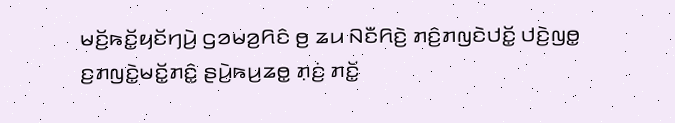ꤗꤢꤩ꤬ꤒꤢꤩ꤭ꤟꤢꤩꤚꤣꤧ꤬ ꤞꤤꤗꤤ꤬ꤖꤢꤨ ꤥ꤬ ꤘꤣ ꤡꤢꤪꤖꤢꤧ꤬ ꤊꤢꤨ꤬ꤊꤜꤢꤧꤓꤢꤩ꤭ ꤓꤢꤧ꤬ꤜꤥ꤭ ꤢ꤬ꤊꤜꤢꤧ꤭ꤗꤢꤩ꤭ꤊꤢꤨ꤭ ꤔꤣꤧ꤬ꤒꤣ꤬ꤘꤥ꤭ ꤊ꤫ꤢꤦ꤬ ꤊꤢꤩ꤭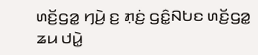ꤛꤢꤩ꤬ꤞꤤ꤭ ꤚꤣꤧ꤬ ꤢ꤬ ꤊ꤫ꤢꤦ꤬ ꤞꤢꤨ꤭ꤡꤝꤢ ꤛꤢꤩ꤬ꤞꤤ꤭ ꤘꤣ ꤓꤣꤧ꤭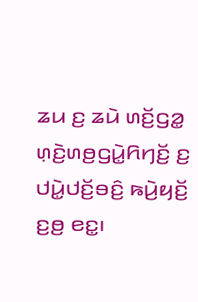ꤘꤣ ꤢ꤬ ꤘꤣꤧ ꤛꤢꤩ꤬ꤞꤤ꤭ ꤛ꤫ꤢꤧ꤬ꤛꤥ꤬ꤞꤣꤧ꤭ꤖꤚꤢꤩ꤬ ꤢ꤬ ꤓꤣꤧ꤭ꤓꤢꤩ꤬ꤋꤢꤨ꤬ ꤒꤣꤧ꤬ꤟꤢꤩ꤬ ꤢ꤬ꤥ꤬ ꤕꤢ꤭꤯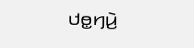ꤓꤥ꤭ꤚꤣꤧ꤬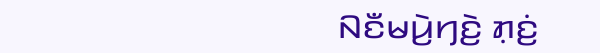ꤡꤢꤪꤗꤣꤧ꤬ꤚꤢꤧ꤬ ꤊ꤫ꤢꤦ꤬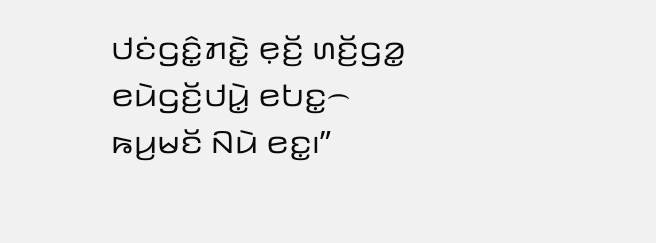ꤓꤢꤦꤞꤢꤨ꤭ꤊꤢꤧ꤭ ꤕ꤫ꤢꤩ꤬ ꤛꤢꤩ꤬ꤞꤤ꤭ ꤕꤣꤧꤞꤢꤩ꤬ꤓꤣꤧ꤭ ꤕꤝꤢ꤭꤮ ꤒꤣ꤬ꤗꤢꤩ ꤡꤣꤧ ꤕꤢ꤭꤯”